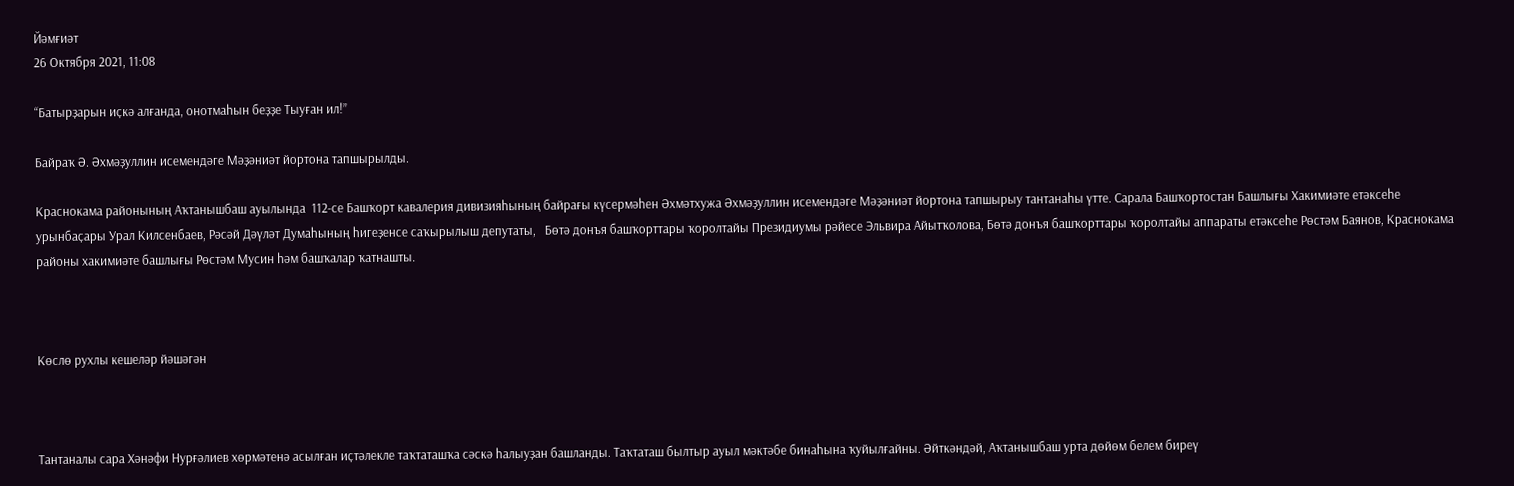Йәмғиәт
26 Октября 2021, 11:08

“Батырҙарын иҫкә алғанда, онотмаһын беҙҙе Тыуған ил!”

Байраҡ Ә. Әхмәҙуллин исемендәге Мәҙәниәт йортона тапшырылды.

Краснокама районының Аҡтанышбаш ауылында  112-се Башҡорт кавалерия дивизияһының байрағы күсермәһен Әхмәтхужа Әхмәҙуллин исемендәге Мәҙәниәт йортона тапшырыу тантанаһы үтте. Сарала Башҡортостан Башлығы Хакимиәте етәксеһе урынбаҫары Урал Килсенбаев, Рәсәй Дәүләт Думаһының һигеҙенсе саҡырылыш депутаты,   Бөтә донъя башҡорттары ҡоролтайы Президиумы рәйесе Эльвира Айытҡолова, Бөтә донъя башҡорттары ҡоролтайы аппараты етәксеһе Рөстәм Баянов, Краснокама районы хакимиәте башлығы Рөстәм Мусин һәм башҡалар ҡатнашты.



Көслө рухлы кешеләр йәшәгән



Тантаналы сара Хәнәфи Нурғәлиев хөрмәтенә асылған иҫтәлекле таҡтаташҡа сәскә һалыуҙан башланды. Таҡтаташ былтыр ауыл мәктәбе бинаһына ҡуйылғайны. Әйткәндәй, Аҡтанышбаш урта дөйөм белем биреү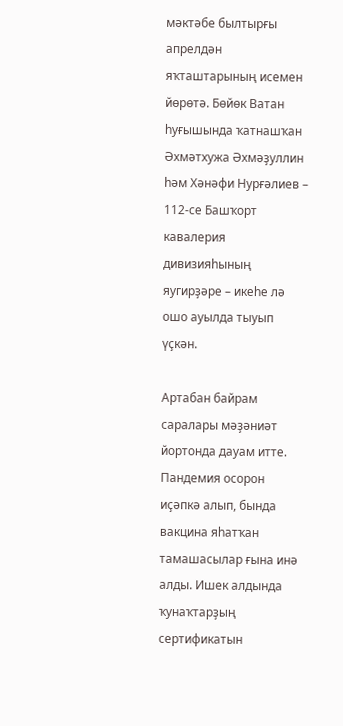мәктәбе былтырғы апрелдән яҡташтарының исемен йөрөтә. Бөйөк Ватан һуғышында ҡатнашҡан Әхмәтхужа Әхмәҙуллин һәм Хәнәфи Нурғәлиев – 112-се Башҡорт кавалерия дивизияһының яугирҙәре – икеһе лә ошо ауылда тыуып үҫкән.

Артабан байрам саралары мәҙәниәт йортонда дауам итте. Пандемия осорон иҫәпкә алып, бында вакцина яһатҡан тамашасылар ғына инә алды. Ишек алдында ҡунаҡтарҙың сертификатын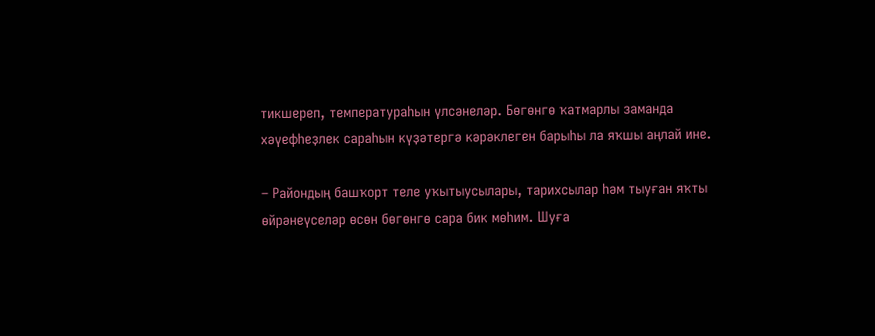тикшереп, температураһын үлсәнеләр. Бөгөнгө ҡатмарлы заманда хәүефһеҙлек сараһын күҙәтергә кәрәклеген барыһы ла яҡшы аңлай ине.

– Райондың башҡорт теле уҡытыусылары, тарихсылар һәм тыуған яҡты өйрәнеүселәр өсөн бөгөнгө сара бик мөһим. Шуға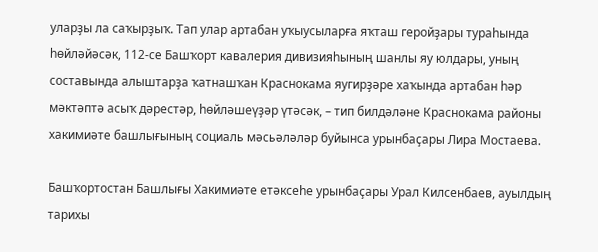уларҙы ла саҡырҙыҡ. Тап улар артабан уҡыусыларға яҡташ геройҙары тураһында һөйләйәсәк, 112-се Башҡорт кавалерия дивизияһының шанлы яу юлдары, уның составында алыштарҙа ҡатнашҡан Краснокама яугирҙәре хаҡында артабан һәр мәктәптә асыҡ дәрестәр, һөйләшеүҙәр үтәсәк, – тип билдәләне Краснокама районы хакимиәте башлығының социаль мәсьәләләр буйынса урынбаҫары Лира Мостаева.

Башҡортостан Башлығы Хакимиәте етәксеһе урынбаҫары Урал Килсенбаев, ауылдың тарихы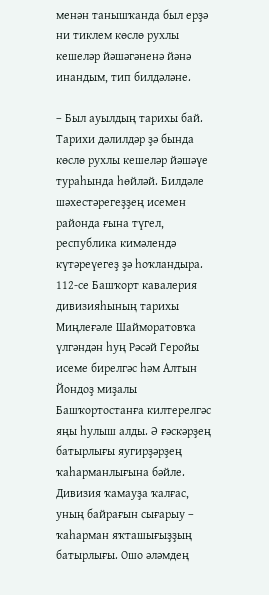менән танышҡанда был ерҙә ни тиклем көслө рухлы кешеләр йәшәгәненә йәнә инандым, тип билдәләне.

– Был ауылдың тарихы бай. Тарихи дәлилдәр ҙә бында көслө рухлы кешеләр йәшәүе тураһында һөйләй. Билдәле шәхестәрегеҙҙең исемен районда ғына түгел, республика кимәлендә күтәреүегеҙ ҙә һоҡландыра. 112-се Башҡорт кавалерия дивизияһының тарихы Миңлеғәле Шайморатовҡа үлгәндән һуң Рәсәй Геройы исеме бирелгәс һәм Алтын Йондоҙ миҙалы Башҡортостанға килтерелгәс яңы һулыш алды. Ә ғәскәрҙең батырлығы яугирҙәрҙең ҡаһарманлығына бәйле. Дивизия ҡамауҙа ҡалғас, уның байрағын сығарыу – ҡаһарман яҡташығыҙҙың батырлығы. Ошо әләмдең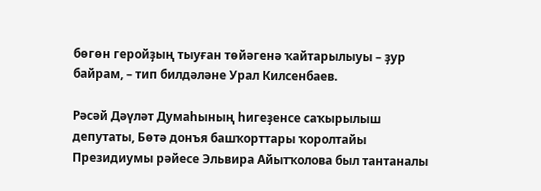бөгөн геройҙың тыуған төйәгенә ҡайтарылыуы – ҙур байрам, – тип билдәләне Урал Килсенбаев.

Рәсәй Дәүләт Думаһының һигеҙенсе саҡырылыш депутаты, Бөтә донъя башҡорттары ҡоролтайы Президиумы рәйесе Эльвира Айытҡолова был тантаналы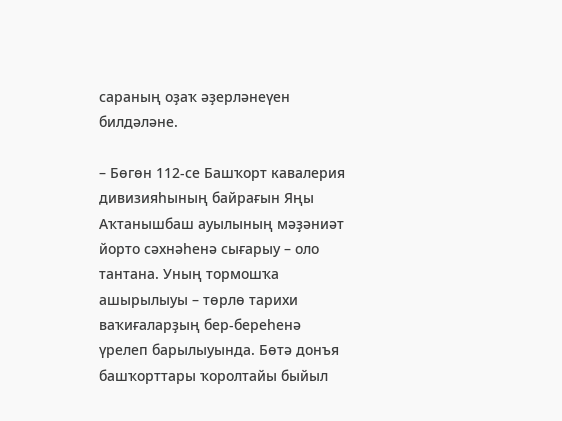сараның оҙаҡ әҙерләнеүен билдәләне.

– Бөгөн 112-се Башҡорт кавалерия дивизияһының байрағын Яңы Аҡтанышбаш ауылының мәҙәниәт йорто сәхнәһенә сығарыу – оло тантана. Уның тормошҡа ашырылыуы – төрлө тарихи ваҡиғаларҙың бер-береһенә үрелеп барылыуында. Бөтә донъя башҡорттары ҡоролтайы быйыл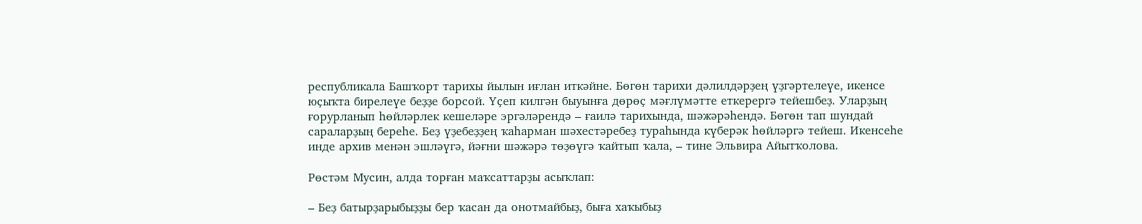республикала Башҡорт тарихы йылын иғлан иткәйне. Бөгөн тарихи дәлилдәрҙең үҙгәртелеүе, икенсе юҫыҡта бирелеүе беҙҙе борсой. Үҫеп килгән быуынға дөрөҫ мәғлүмәтте еткерергә тейешбеҙ. Уларҙың ғорурланып һөйләрлек кешеләре эргәләрендә – ғаилә тарихында, шәжәрәһендә. Бөгөн тап шундай сараларҙың береһе. Беҙ үҙебеҙҙең ҡаһарман шәхестәребеҙ тураһында күберәк һөйләргә тейеш. Икенсеһе инде архив менән эшләүгә, йәғни шәжәрә төҙөүгә ҡайтып ҡала, – тине Эльвира Айытҡолова.

Рөстәм Мусин, алда торған маҡсаттарҙы асыҡлап:

– Беҙ батырҙарыбыҙҙы бер ҡасан да онотмайбыҙ, быға хаҡыбыҙ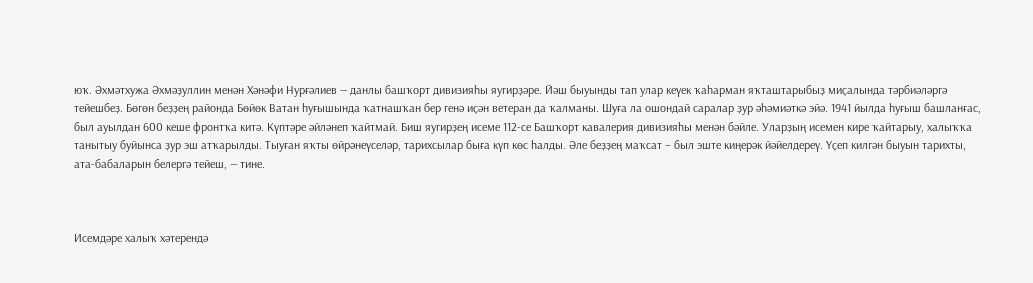юҡ. Әхмәтхужа Әхмәҙуллин менән Хәнәфи Нурғәлиев — данлы башҡорт дивизияһы яугирҙәре. Йәш быуынды тап улар кеүек ҡаһарман яҡташтарыбыҙ миҫалында тәрбиәләргә тейешбеҙ. Бөгөн беҙҙең районда Бөйөк Ватан һуғышында ҡатнашҡан бер генә иҫән ветеран да ҡалманы. Шуға ла ошондай саралар ҙур әһәмиәткә эйә. 1941 йылда һуғыш башланғас, был ауылдан 600 кеше фронтҡа китә. Күптәре әйләнеп ҡайтмай. Биш яугирҙең исеме 112-се Башҡорт кавалерия дивизияһы менән бәйле. Уларҙың исемен кире ҡайтарыу, халыҡҡа танытыу буйынса ҙур эш атҡарылды. Тыуған яҡты өйрәнеүселәр, тарихсылар быға күп көс һалды. Әле беҙҙең маҡсат – был эште киңерәк йәйелдереү. Үҫеп килгән быуын тарихты, ата-бабаларын белергә тейеш, — тине.



Исемдәре халыҡ хәтерендә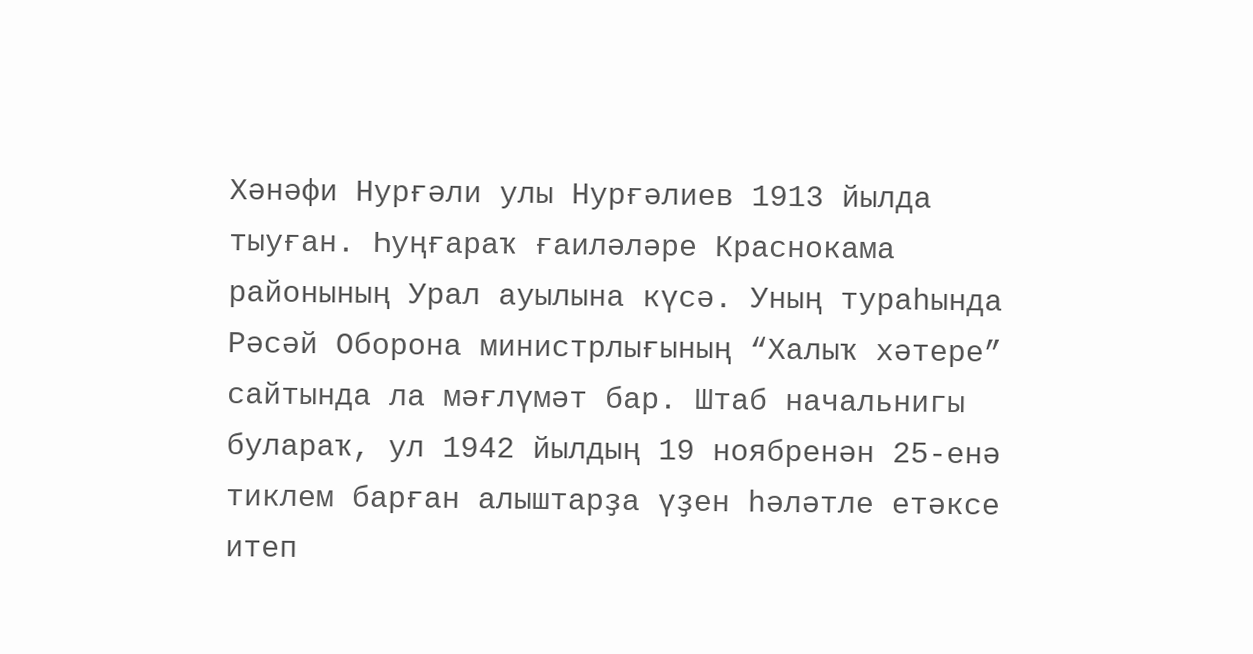Хәнәфи Нурғәли улы Нурғәлиев 1913 йылда тыуған. Һуңғараҡ ғаиләләре Краснокама районының Урал ауылына күсә. Уның тураһында Рәсәй Оборона министрлығының “Халыҡ хәтере” сайтында ла мәғлүмәт бар. Штаб начальнигы булараҡ, ул 1942 йылдың 19 ноябренән 25-енә тиклем барған алыштарҙа үҙен һәләтле етәксе итеп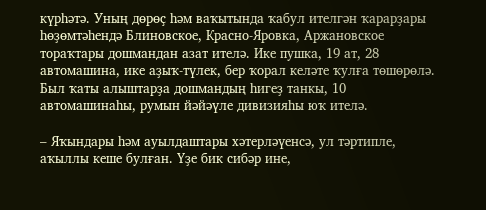күрһәтә. Уның дөрөҫ һәм ваҡытында ҡабул ителгән ҡарарҙары һөҙөмтәһендә Блиновское, Красно-Яровка, Аржановское тораҡтары дошмандан азат ителә. Ике пушка, 19 ат, 28 автомашина, ике аҙыҡ-түлек, бер ҡорал келәте ҡулға төшөрөлә. Был ҡаты алыштарҙа дошмандың һигеҙ танкы, 10 автомашинаһы, румын йәйәүле дивизияһы юҡ ителә.

– Яҡындары һәм ауылдаштары хәтерләүенсә, ул тәртипле, аҡыллы кеше булған. Үҙе бик сибәр ине,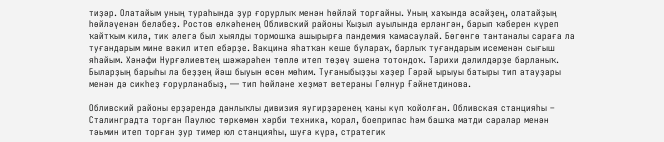тиҙәр. Олатайым уның тураһында ҙур ғорурлыҡ менән һөйләй торғайны. Уның хаҡында әсәйҙең, олатайҙың һөйләүенән беләбеҙ. Ростов өлкәһенең Обливский районы Ҡыҙыл ауылында ерләнгән, барып ҡәберен күреп ҡайтҡым килә, тик әлегә был хыялды тормошҡа ашырырға пандемия ҡамасаулай. Бөгөнгө тантаналы сараға ла туғандарым мине вәкил итеп ебәрҙе. Вакцина яһатҡан кеше булараҡ, барлыҡ туғандарым исеменән сығыш яһайым. Хәнәфи Нурғәлиевтең шәжәрәһен төплө итеп төҙөү эшенә тотондоҡ. Тарихи дәлилдәрҙе барланыҡ. Быларҙың барыһы ла беҙҙең йәш быуын өсөн мөһим. Туғаныбыҙҙы хәҙер Гәрәй ырыуы батыры тип атауҙары менән дә сикһеҙ ғорурланабыҙ, — тип һөйләне хеҙмәт ветераны Гөлнур Ғәйнетдинова.

Обливский районы ерҙәрендә данлыҡлы дивизия яугирҙәренең ҡаны күп ҡойолған. Обливская станцияһы – Сталинградта торған Паулюс төркөмөн хәрби техника, ҡорал, боеприпас һәм башҡа матди саралар менән тәьмин итеп торған ҙур тимер юл станцияһы, шуға күрә, стратегик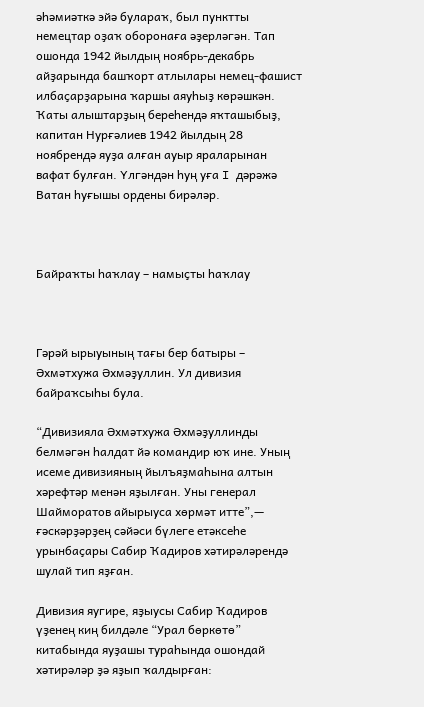әһәмиәткә эйә булараҡ, был пунктты немецтар оҙаҡ оборонаға әҙерләгән. Тап ошонда 1942 йылдың ноябрь-декабрь айҙарында башҡорт атлылары немец-фашист илбаҫарҙарына ҡаршы аяуһыҙ көрәшкән. Ҡаты алыштарҙың береһендә яҡташыбыҙ, капитан Нурғәлиев 1942 йылдың 28 ноябрендә яуҙа алған ауыр яраларынан вафат булған. Үлгәндән һуң уға I дәрәжә Ватан һуғышы ордены бирәләр.



Байраҡты һаҡлау – намыҫты һаҡлау



Гәрәй ырыуының тағы бер батыры – Әхмәтхужа Әхмәҙуллин. Ул дивизия байраҡсыһы була.

“Дивизияла Әхмәтхужа Әхмәҙуллинды белмәгән һалдат йә командир юҡ ине. Уның исеме дивизияның йылъяҙмаһына алтын хәрефтәр менән яҙылған. Уны генерал Шайморатов айырыуса хөрмәт итте”,— ғәскәрҙәрҙең сәйәси бүлеге етәксеһе урынбаҫары Сабир Ҡадиров хәтирәләрендә шулай тип яҙған.

Дивизия яугире, яҙыусы Сабир Ҡадиров үҙенең киң билдәле “Урал бөркөтө” китабында яуҙашы тураһында ошондай хәтирәләр ҙә яҙып ҡалдырған: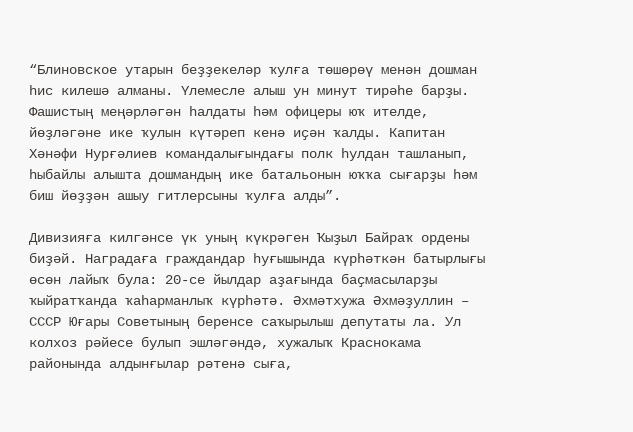“Блиновское утарын беҙҙекеләр ҡулға төшөрөү менән дошман һис килешә алманы. Үлемесле алыш ун минут тирәһе барҙы. Фашистың меңәрләгән һалдаты һәм офицеры юҡ ителде, йөҙләгәне ике ҡулын күтәреп кенә иҫән ҡалды. Капитан Хәнәфи Нурғәлиев командалығындағы полк һулдан ташланып, һыбайлы алышта дошмандың ике батальонын юҡҡа сығарҙы һәм биш йөҙҙән ашыу гитлерсыны ҡулға алды”.

Дивизияға килгәнсе үк уның күкрәген Ҡыҙыл Байраҡ ордены биҙәй. Наградаға граждандар һуғышында күрһәткән батырлығы өсөн лайыҡ була: 20-се йылдар аҙағында баҫмасыларҙы ҡыйратҡанда ҡаһарманлыҡ күрһәтә. Әхмәтхужа Әхмәҙуллин – СССР Юғары Советының беренсе саҡырылыш депутаты ла. Ул колхоз рәйесе булып эшләгәндә, хужалыҡ Краснокама районында алдынғылар рәтенә сыға,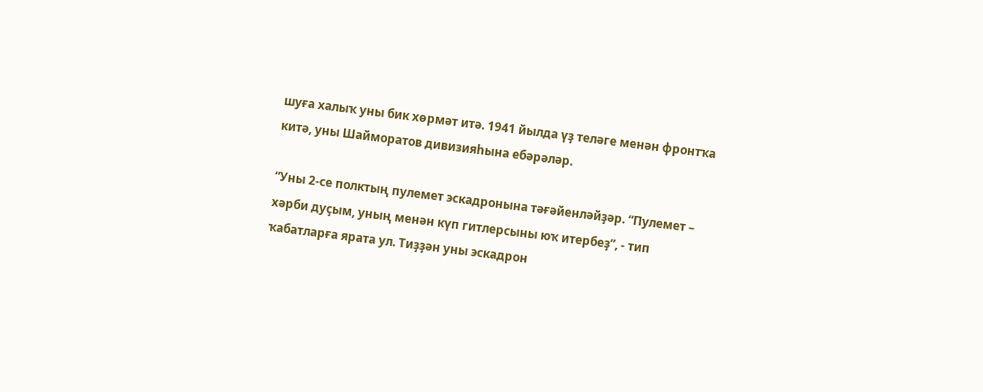шуға халыҡ уны бик хөрмәт итә. 1941 йылда үҙ теләге менән фронтҡа китә, уны Шайморатов дивизияһына ебәрәләр.

“Уны 2-се полктың пулемет эскадронына тәғәйенләйҙәр. “Пулемет – хәрби дуҫым, уның менән күп гитлерсыны юҡ итербеҙ”, - тип ҡабатларға ярата ул. Тиҙҙән уны эскадрон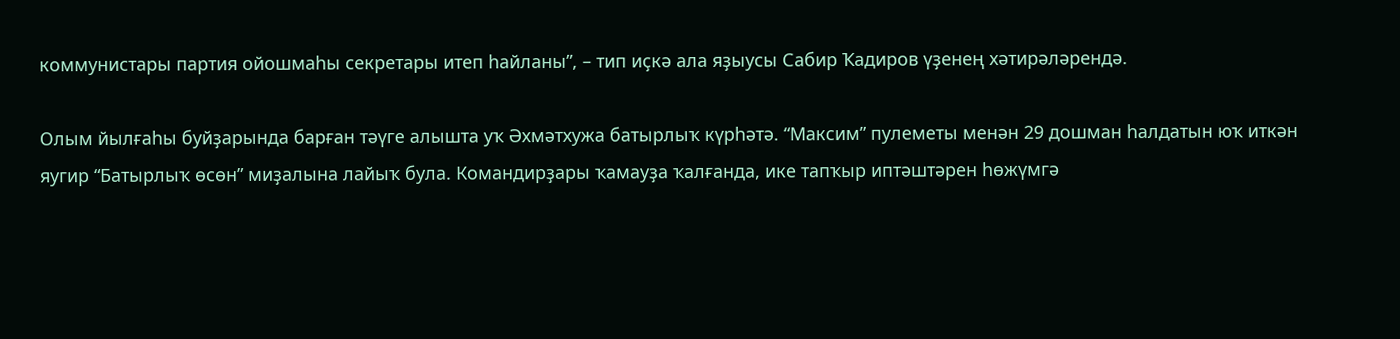коммунистары партия ойошмаһы секретары итеп һайланы”, – тип иҫкә ала яҙыусы Сабир Ҡадиров үҙенең хәтирәләрендә.

Олым йылғаһы буйҙарында барған тәүге алышта уҡ Әхмәтхужа батырлыҡ күрһәтә. “Максим” пулеметы менән 29 дошман һалдатын юҡ иткән яугир “Батырлыҡ өсөн” миҙалына лайыҡ була. Командирҙары ҡамауҙа ҡалғанда, ике тапҡыр иптәштәрен һөжүмгә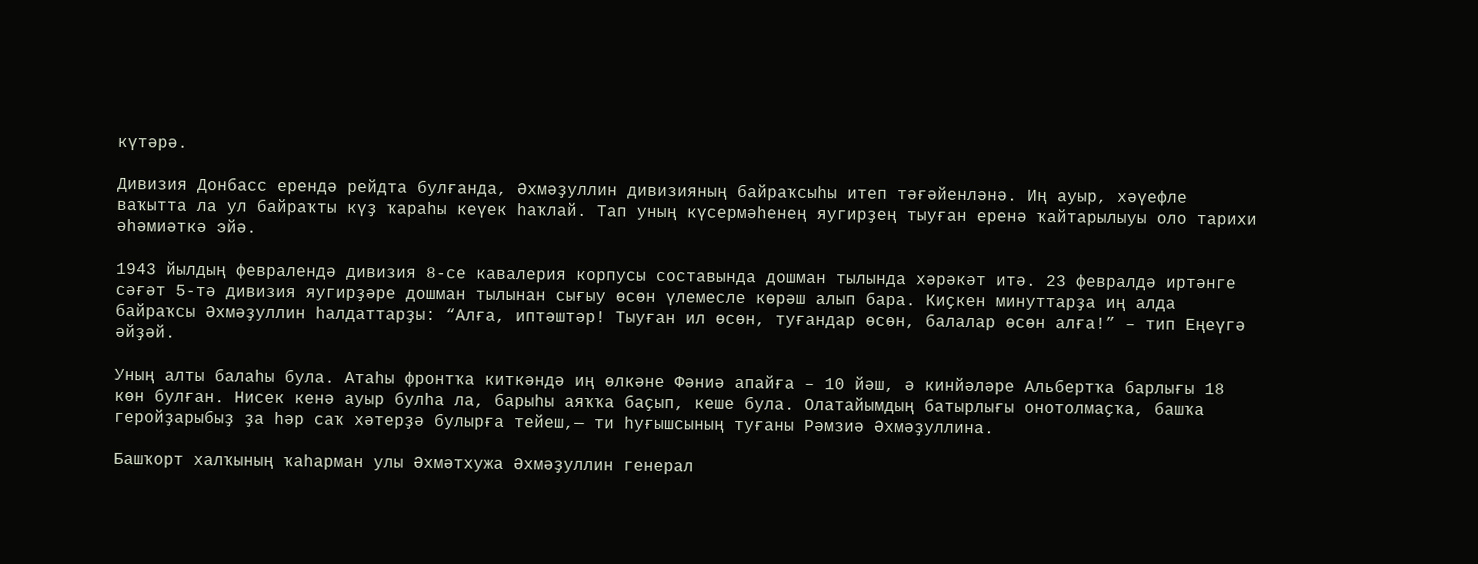күтәрә.

Дивизия Донбасс ерендә рейдта булғанда, Әхмәҙуллин дивизияның байраҡсыһы итеп тәғәйенләнә. Иң ауыр, хәүефле ваҡытта ла ул байраҡты күҙ ҡараһы кеүек һаҡлай. Тап уның күсермәһенең яугирҙең тыуған еренә ҡайтарылыуы оло тарихи әһәмиәткә эйә.

1943 йылдың февралендә дивизия 8-се кавалерия корпусы составында дошман тылында хәрәкәт итә. 23 февралдә иртәнге сәғәт 5-тә дивизия яугирҙәре дошман тылынан сығыу өсөн үлемесле көрәш алып бара. Киҫкен минуттарҙа иң алда байраҡсы Әхмәҙуллин һалдаттарҙы: “Алға, иптәштәр! Тыуған ил өсөн, туғандар өсөн, балалар өсөн алға!” – тип Еңеүгә әйҙәй.

Уның алты балаһы була. Атаһы фронтҡа киткәндә иң өлкәне Фәниә апайға – 10 йәш, ә кинйәләре Альбертҡа барлығы 18 көн булған. Нисек кенә ауыр булһа ла, барыһы аяҡҡа баҫып, кеше була. Олатайымдың батырлығы онотолмаҫҡа, башҡа геройҙарыбыҙ ҙа һәр саҡ хәтерҙә булырға тейеш,— ти һуғышсының туғаны Рәмзиә Әхмәҙуллина.

Башҡорт халҡының ҡаһарман улы Әхмәтхужа Әхмәҙуллин генерал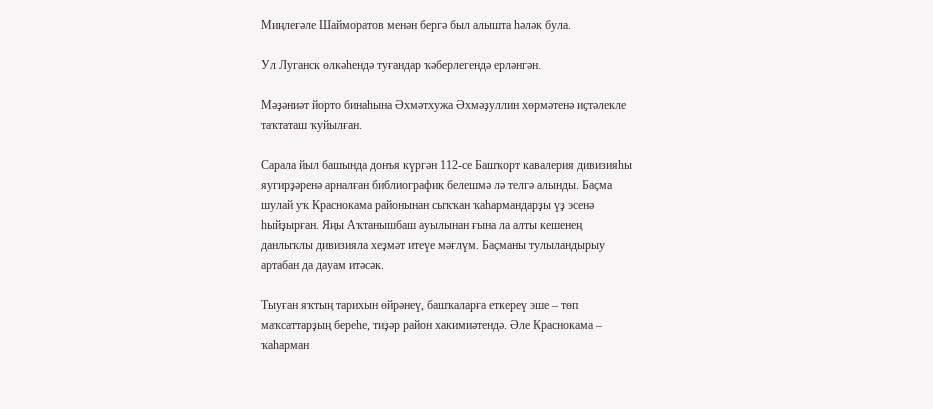Миңлеғәле Шайморатов менән бергә был алышта һәләк була.

Ул Луганск өлкәһендә туғандар ҡәберлегендә ерләнгән.

Мәҙәниәт йорто бинаһына Әхмәтхужа Әхмәҙуллин хөрмәтенә иҫтәлекле таҡтаташ ҡуйылған.

Сарала йыл башында донъя күргән 112-се Башҡорт кавалерия дивизияһы яугирҙәренә арналған библиографик белешмә лә телгә алынды. Баҫма шулай уҡ Краснокама районынан сыҡҡан ҡаһармандарҙы үҙ эсенә һыйҙырған. Яңы Аҡтанышбаш ауылынан ғына ла алты кешенең данлыҡлы дивизияла хеҙмәт итеүе мәғлүм. Баҫманы тулыландырыу артабан да дауам итәсәк.

Тыуған яҡтың тарихын өйрәнеү, башҡаларға еткереү эше – төп маҡсаттарҙың береһе, тиҙәр район хакимиәтендә. Әле Краснокама – ҡаһарман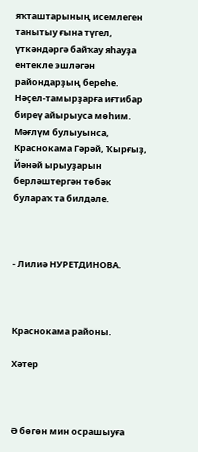яҡташтарының исемлеген танытыу ғына түгел, үткәндәргә байҡау яһауҙа ентекле эшләгән райондарҙың береһе. Нәҫел-тамырҙарға иғтибар биреү айырыуса мөһим. Мәғлүм булыуынса, Краснокама Гәрәй, Ҡырғыҙ, Йәнәй ырыуҙарын берләштергән төбәк булараҡ та билдәле.



- Лилиә НУРЕТДИНОВА.



Краснокама районы.

Хәтер



Ә бөгөн мин осрашыуға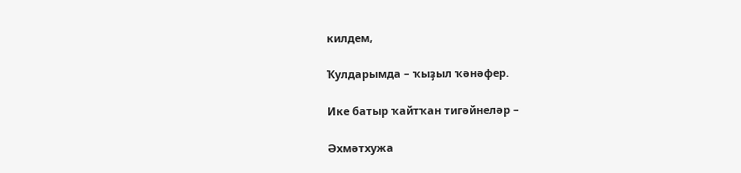килдем,

Ҡулдарымда – ҡыҙыл ҡәнәфер.

Ике батыр ҡайтҡан тигәйнеләр –

Әхмәтхужа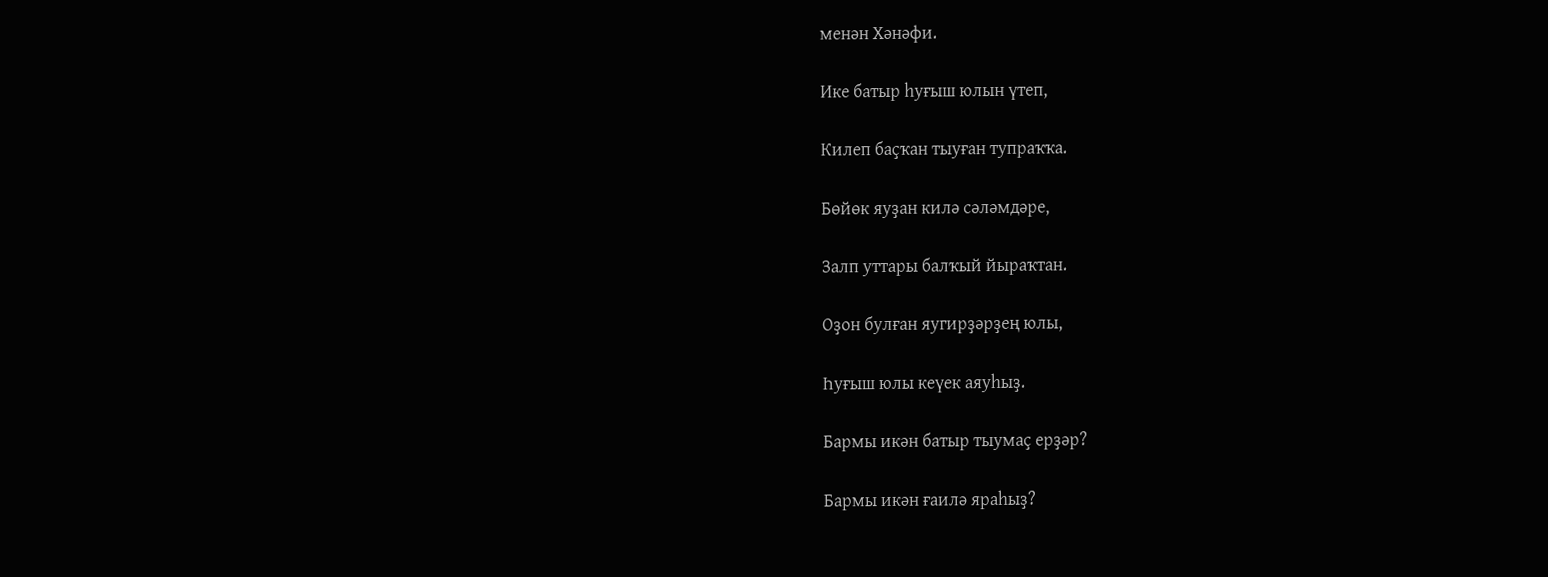менән Хәнәфи.

Ике батыр һуғыш юлын үтеп,

Килеп баҫҡан тыуған тупраҡҡа.

Бөйөк яуҙан килә сәләмдәре,

Залп уттары балҡый йыраҡтан.

Оҙон булған яугирҙәрҙең юлы,

Һуғыш юлы кеүек аяуһыҙ.

Бармы икән батыр тыумаҫ ерҙәр?

Бармы икән ғаилә яраһыҙ?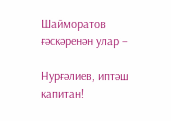Шайморатов ғәскәренән улар –

Нурғәлиев, иптәш капитан!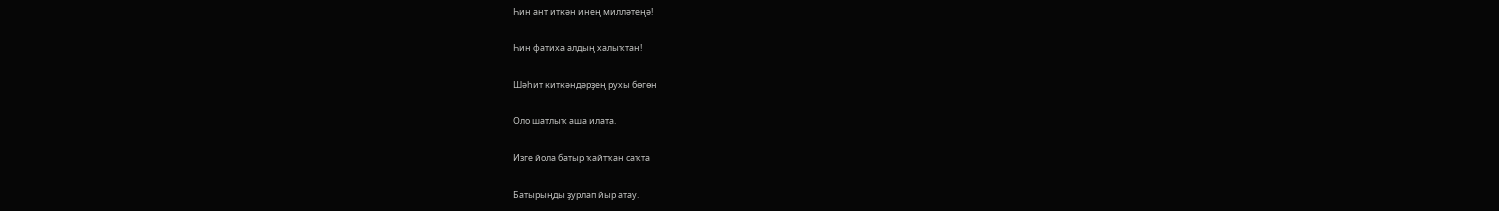Һин ант иткән инең милләтеңә!

Һин фатиха алдың халыҡтан!

Шәһит киткәндәрҙең рухы бөгөн

Оло шатлыҡ аша илата.

Изге йола батыр ҡайтҡан саҡта

Батырыңды ҙурлап йыр атау.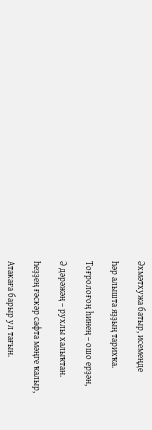Әхмәтхужа батыр, исемеңде

Һәр алышта яҙҙың тарихҡа.

Тоғролоғоң һинең – ошо ерҙән,

Ә дәрәжәң – рухлы халыҡтан.

Һеҙҙең ғәскәр сафта мәңге ҡалыр,

Атакаға барыр ул тағын.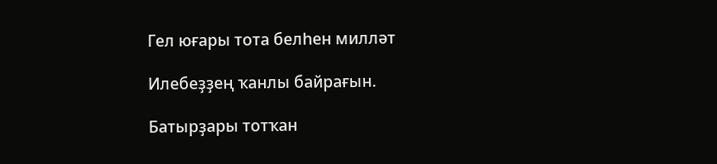Гел юғары тота белһен милләт

Илебеҙҙең ҡанлы байрағын.

Батырҙары тотҡан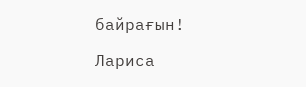байрағын!

Лариса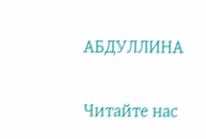АБДУЛЛИНА

Читайте нас